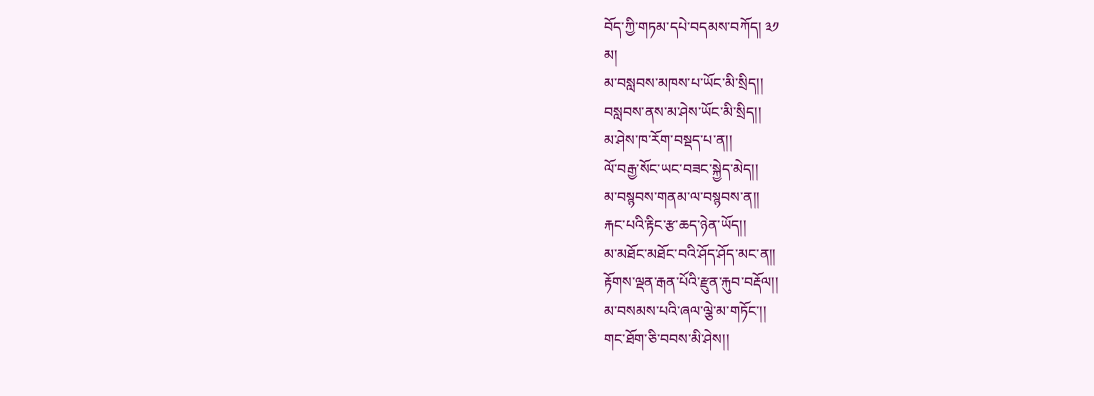བོད་ཀྱི་གཏམ་དཔེ་བདམས་བཀོད། ༣༡
མ།
མ་བསླབས་མཁས་པ་ཡོང་མི་སྲིད།།
བསླབས་ནས་མ་ཤེས་ཡོང་མི་སྲིད།།
མ་ཤེས་ཁ་རོག་བསྡད་པ་ན།།
ལོ་བརྒྱ་སོང་ཡང་བཟང་སྐྱེད་མེད།།
མ་བསྙབས་གནམ་ལ་བསྙབས་ན།།
རྐང་པའི་རྟིང་རྩ་ཆད་ཉེན་ཡོད།།
མ་མཐོང་མཐོང་བའི་ཤོད་ཤོད་མང་ན།།
རྟོགས་ལྡན་རྒན་པོའི་རྫུན་རྐུབ་བརྡོལ།།
མ་བསམས་པའི་ཞལ་ལྕེ་མ་གཏོང་།།
གང་ཐོག་ཅི་བབས་མི་ཤེས།།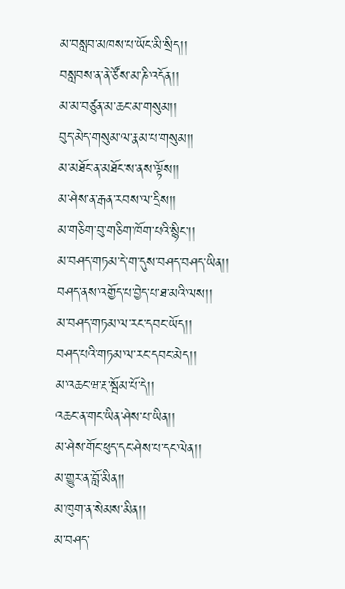མ་བསླབ་མཁས་པ་ཡོང་མི་སྲིད།།
བསླབས་ན་ནེ་ཙོས་མ་ཎི་འདོན།།
མ་མ་བཙུན་མ་ཆང་མ་གསུམ།།
བུད་མེད་གསུམ་ལ་རྣམ་པ་གསུམ།།
མ་མཐོང་ན་མཐོང་ས་ནས་ལྟོས།།
མ་ཤེས་ན་རྒན་རབས་ལ་དྲིས།།
མ་གཅིག་བུ་གཅིག་ཁོག་པའི་སྙིང་།།
མ་བཤད་གཏམ་དེ་ག་དུས་བཤད་བཤད་ཡིན།།
བཤད་ནས་འགྱོད་པ་བྱེད་པ་ཐ་མའི་ལས།།
མ་བཤད་གཏམ་ལ་རང་དབང་ཡོད།།
བཤད་པའི་གཏམ་ལ་རང་དབང་མེད།།
མ་འཆང་ཝ་རྔ་སྦོམ་པོ་དེ།།
འཆང་ན་གང་ཡིན་ཤེས་པ་ཡིན།།
མ་ཤེས་གོང་ཕུད་དང་ཤེས་པ་དང་ལེན།།
མ་གྱུར་ན་བློ་མིན།།
མ་ཁུག་ན་སེམས་མིན།།
མ་བཤད་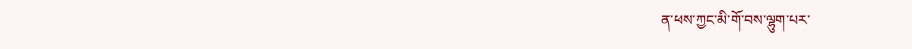ན་ཕས་ཀྱང་མི་གོ་བས་ལྷུག་པར་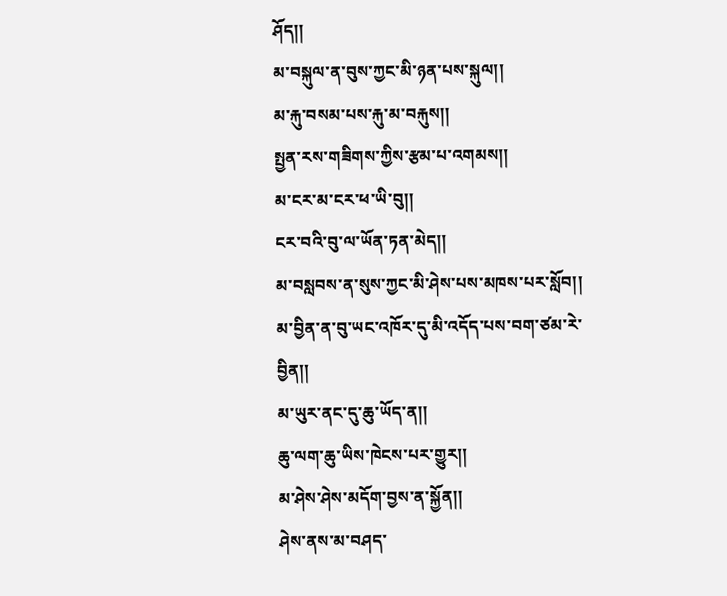ཤོད།།
མ་བསྐུལ་ན་བུས་ཀྱང་མི་ཉན་པས་སྐུལ།།
མ་རྐུ་བསམ་པས་རྐུ་མ་བརྐུས།།
སྤྱན་རས་གཟིགས་ཀྱིས་རྩམ་པ་འགམས།།
མ་ངར་མ་ངར་ཕ་ཡི་བུ།།
ངར་བའི་བུ་ལ་ཡོན་ཏན་མེད།།
མ་བསླབས་ན་སུས་ཀྱང་མི་ཤེས་པས་མཁས་པར་སློབ།།
མ་བྱིན་ན་བུ་ཡང་འཁོར་དུ་མི་འདོད་པས་བག་ཙམ་རེ་བྱིན།།
མ་ཡུར་ནང་དུ་ཆུ་ཡོད་ན།།
ཆུ་ལག་ཆུ་ཡིས་ཁེངས་པར་གྱུར།།
མ་ཤེས་ཤེས་མདོག་བྱས་ན་སྐྱོན།།
ཤེས་ནས་མ་བཤད་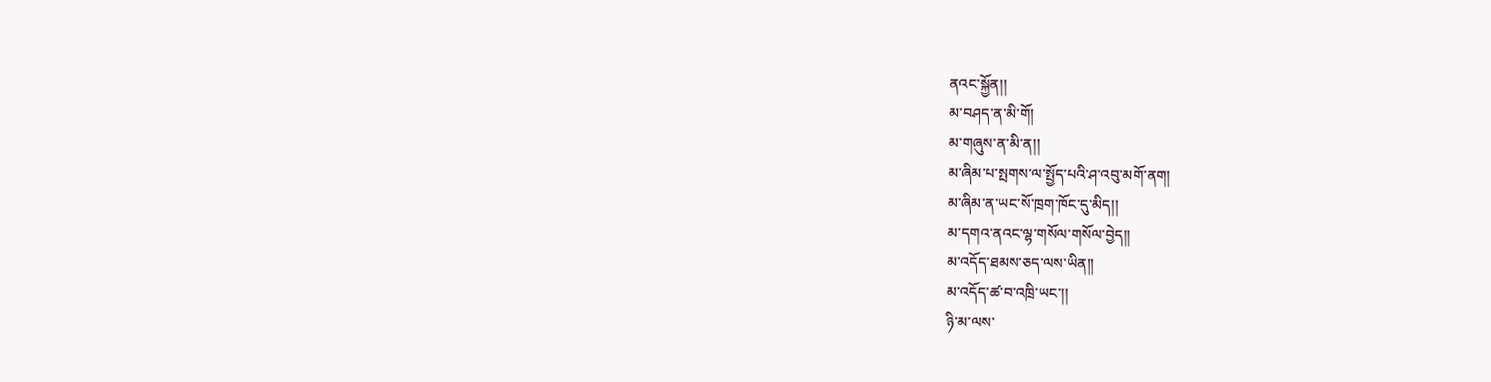ནའང་སྐྱོན།།
མ་བཤད་ན་མི་གོ།
མ་གཞུས་ན་མི་ན།།
མ་ཞིམ་པ་སྤགས་ལ་སྤྱོད་པའི་ཤ་འབུ་མགོ་ནག།
མ་ཞིམ་ན་ཡང་སོ་ཁྲག་ཁོང་དུ་མིད།།
མ་དགའ་ནའང་ལྷ་གསོལ་གསོལ་བྱེད།།
མ་འདོད་ཐམས་ཅད་ལས་ཡིན།།
མ་འདོད་ཚ་བ་འཁྲི་ཡང་།།
ཉི་མ་ལས་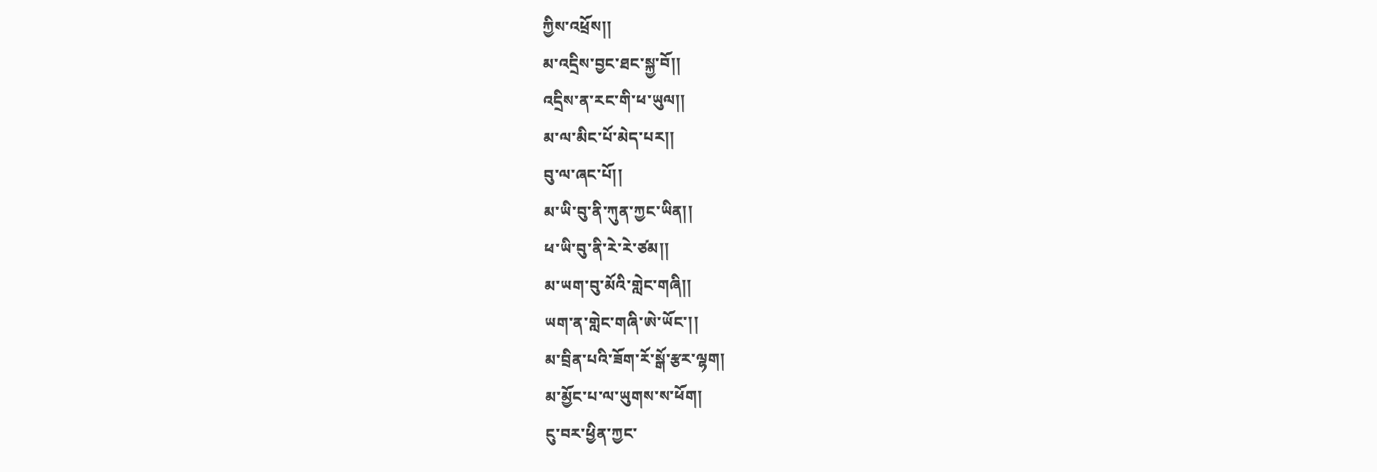ཀྱིས་འཕྲོས།།
མ་འདྲིས་བྱང་ཐང་སྐྱ་བོ།།
འདྲིས་ན་རང་གི་ཕ་ཡུལ།།
མ་ལ་མིང་པོ་མེད་པར།།
བུ་ལ་ཞང་པོ།།
མ་ཡི་བུ་ནི་ཀུན་ཀྱང་ཡིན།།
ཕ་ཡི་བུ་ནི་རེ་རེ་ཙམ།།
མ་ཡག་བུ་མོའི་གླེང་གཞི།།
ཡག་ན་གླེང་གཞི་ཨེ་ཡོང་།།
མ་བྲིན་པའི་ཟོག་རོ་སྒོ་རྩར་ལྷག།
མ་མྱོང་པ་ལ་ཡུགས་ས་ཕོག།
ངུ་བར་ཕྱིན་ཀྱང་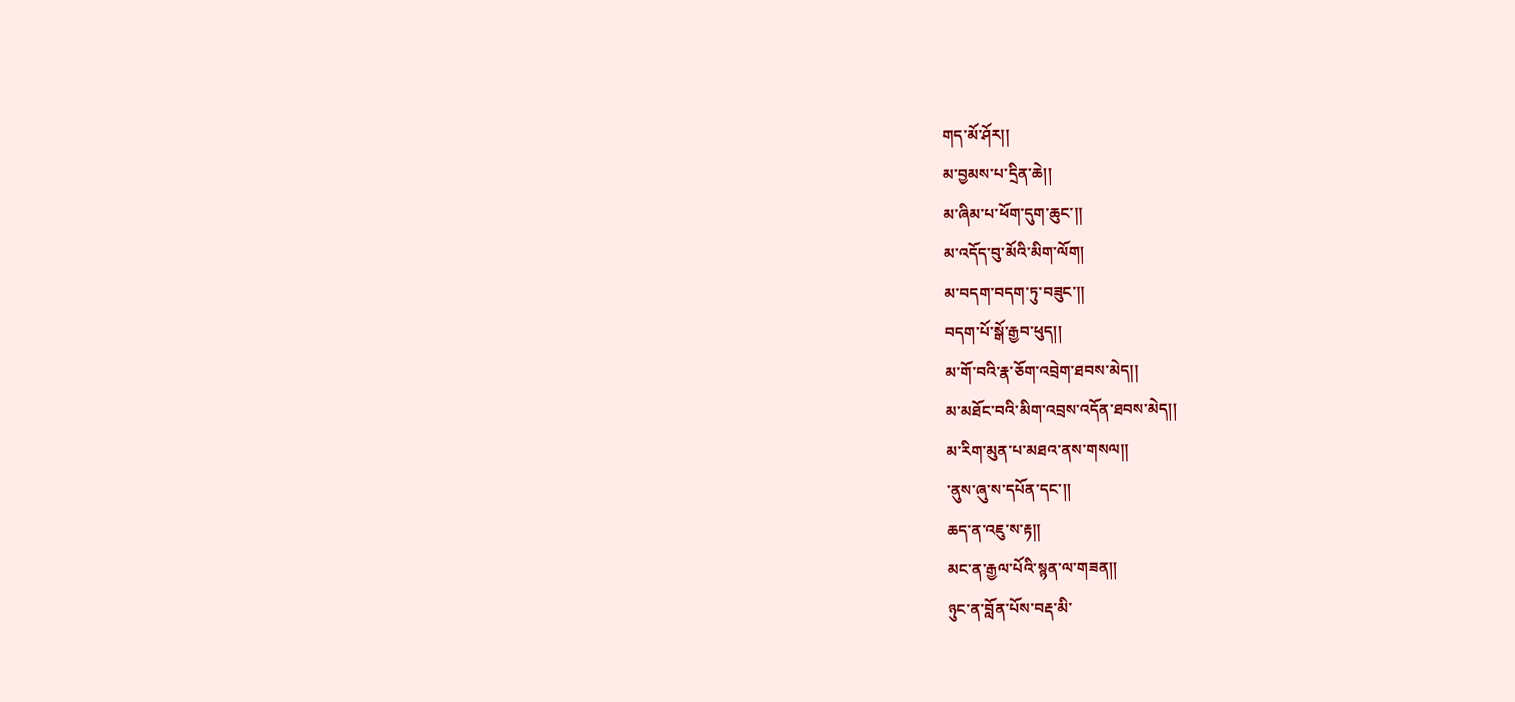གད་མོ་ཤོར།།
མ་བྱམས་པ་དྲིན་ཆེ།།
མ་ཞིམ་པ་ཕོག་དུག་ཆུང་།།
མ་འདོད་བུ་མོའི་མིག་ལོག།
མ་བདག་བདག་ཏུ་བཟུང་།།
བདག་པོ་སྒོ་རྒྱབ་ཕུད།།
མ་གོ་བའི་རྣ་ཅོག་འབྲེག་ཐབས་མེད།།
མ་མཐོང་བའི་མིག་འབྲས་འདོན་ཐབས་མེད།།
མ་རིག་མུན་པ་མཐའ་ནས་གསལ།།
་ནུས་ཞུ་ས་དཔོན་དང་།།
ཆད་ན་འཇུ་ས་རྟ།།
མང་ན་རྒྱལ་པོའི་སྙན་ལ་གཟན།།
ཉུང་ན་བློན་པོས་བརྡ་མི་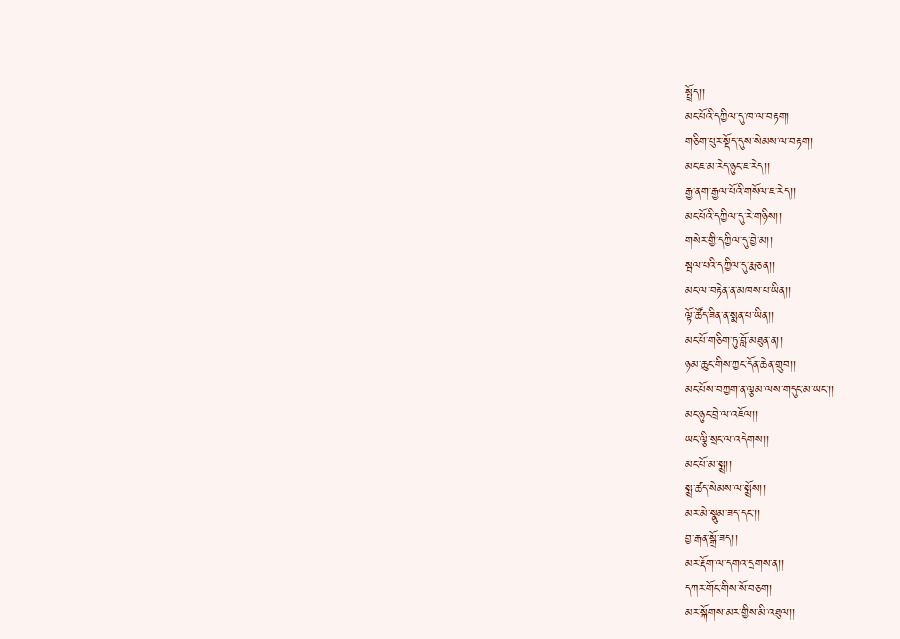སྤྲོད།།
མང་པོའི་དཀྱིལ་དུ་ཁ་ལ་བརྟག།
གཅིག་པུར་སྡོད་དུས་སེམས་ལ་བརྟག།
མང་ཇ་མ་རེད་ཉུང་ཇ་རེད།།
རྒྱ་ནག་རྒྱལ་པོའི་གསོལ་ཇ་རེད།།
མང་པོའི་དཀྱིལ་དུ་རེ་གཉིས།།
གསེར་གྱི་དཀྱིལ་དུ་བྱེ་མ།།
སྦལ་པའི་དཀྱིལ་དུ་རྨ་ཅན།།
མང་ལ་བརྟེན་ན་མཁས་པ་ཡིན།།
ལྟོ་ཚོད་ཟིན་ན་སྨན་པ་ཡིན།།
མང་པོ་གཅིག་ཏུ་བློ་མཐུན་ན།།
ཉམ་ཆུང་གིས་ཀྱང་དོན་ཆེན་གྲུབ།།
མང་པོས་བཀྱག་ན་ལྕམ་ལས་གདུང་མ་ཡང་།།
མང་ཉུང་བྲེ་ལ་འཇོལ།།
ཡང་ལྕི་སྲང་ལ་འདེགས།།
མང་པོ་མ་སྨྲ།།
སྨྲ་ཚད་སེམས་ལ་སྨྲོས།།
མར་མེ་སྣུམ་ཟད་དང་།།
བྱ་རྒན་སྒྲོ་ཟད།།
མར་རྡོག་ལ་དགའ་དྲགས་ན།།
དཀར་གོང་གིས་སོ་བཅག།
མར་སྐོགས་མར་གྱིས་མི་འཐུལ།།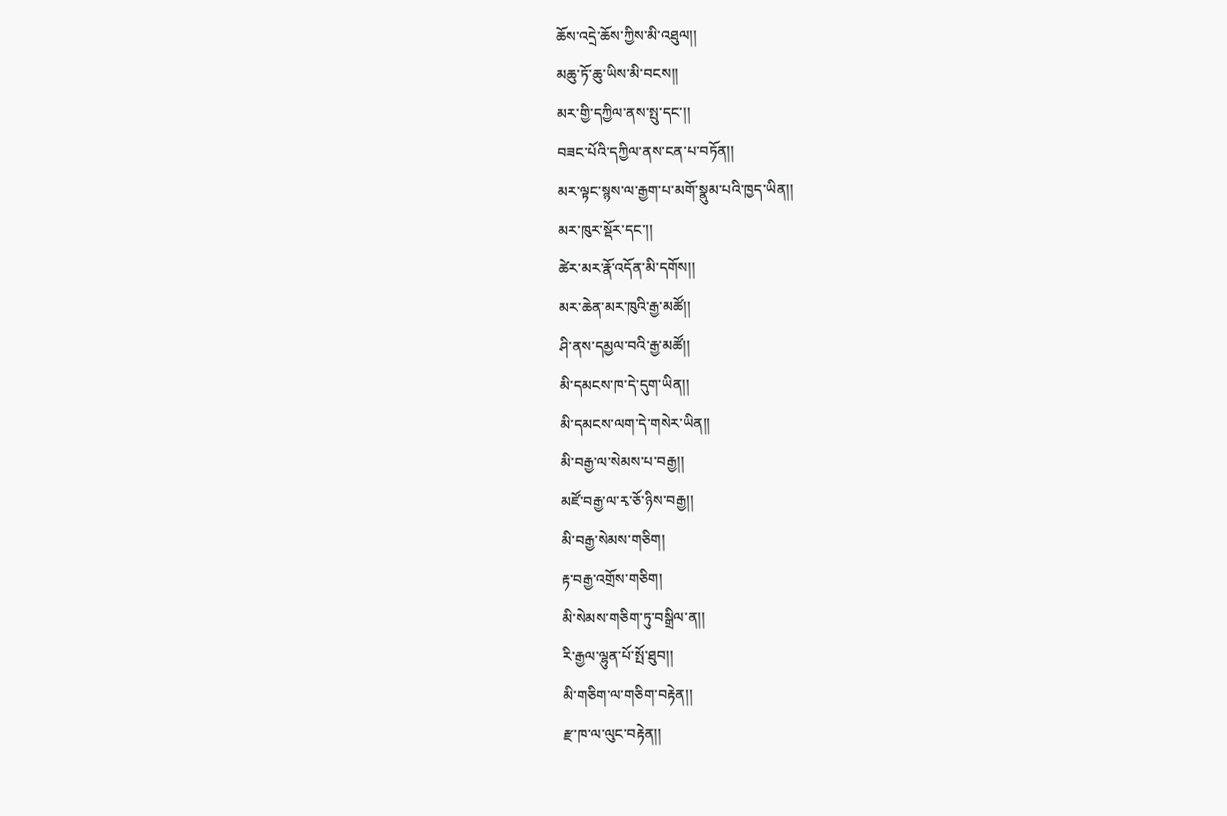ཆོས་འདྲེ་ཆོས་ཀྱིས་མི་འཐུལ།།
མཆུ་ཏོ་ཆུ་ཡིས་མི་བངས།།
མར་གྱི་དཀྱིལ་ནས་སྤུ་དང་།།
བཟང་པོའི་དཀྱིལ་ནས་ངན་པ་བཏོན།།
མར་ལྟང་སྙས་ལ་རྒྱག་པ་མགོ་སྣུམ་པའི་ཁྱད་ཡིན།།
མར་ཁུར་སྡོར་དང་།།
ཚེར་མར་རྣོ་འདོན་མི་དགོས།།
མར་ཆེན་མར་ཁུའི་རྒྱ་མཚོ།།
ཤི་ནས་དམྱལ་བའི་རྒྱ་མཚོ།།
མི་དམངས་ཁ་དེ་དུག་ཡིན།།
མི་དམངས་ལག་དེ་གསེར་ཡིན།།
མི་བརྒྱ་ལ་སེམས་པ་བརྒྱ།།
མཛོ་བརྒྱ་ལ་རྭ་ཅོ་ཉིས་བརྒྱ།།
མི་བརྒྱ་སེམས་གཅིག།
རྟ་བརྒྱ་འགྲོས་གཅིག།
མི་སེམས་གཅིག་ཏུ་བསྒྲིལ་ན།།
རི་རྒྱལ་ལྷུན་པོ་སྤོ་ཐུབ།།
མི་གཅིག་ལ་གཅིག་བརྟེན།།
རྫ་ཁ་ལ་ལུང་བརྟེན།།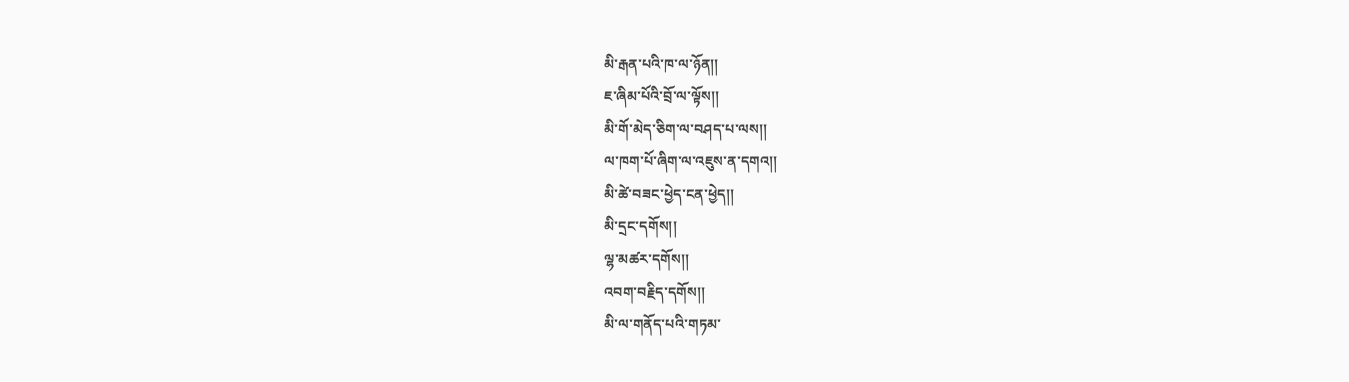མི་རྒན་པའི་ཁ་ལ་ཉོན།།
ཇ་ཞིམ་པོའི་བྲོ་ལ་ལྟོས།།
མི་གོ་མེད་ཅིག་ལ་བཤད་པ་ལས།།
ལ་ཁག་པོ་ཞིག་ལ་འཇུས་ན་དགའ།།
མི་ཚེ་བཟང་ཕྱེད་ངན་ཕྱེད།།
མི་དྲང་དགོས།།
ལྷ་མཚར་དགོས།།
འབག་བརྗིད་དགོས།།
མི་ལ་གནོད་པའི་གཏམ་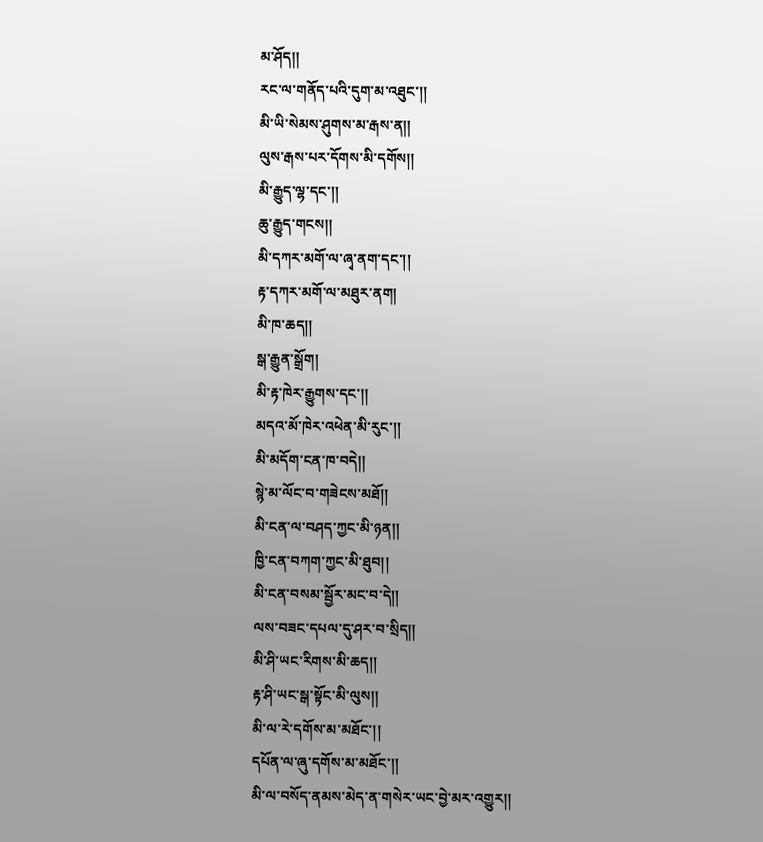མ་ཤོད།།
རང་ལ་གནོད་པའི་དུག་མ་འཐུང་།།
མི་ཡི་སེམས་ཤུགས་མ་རྒས་ན།།
ལུས་རྒས་པར་དོགས་མི་དགོས།།
མི་རྒྱུད་ལྷ་དང་།།
ཆུ་རྒྱུད་གངས།།
མི་དཀར་མགོ་ལ་ཞྭ་ནག་དང་།།
རྟ་དཀར་མགོ་ལ་མཐུར་ནག།
མི་ཁ་ཆད།།
སྒ་རྒྱུན་སྒྲོག།
མི་རྟ་ཁེར་རྒྱུགས་དང་།།
མདའ་མོ་ཁེར་འཕེན་མི་རུང་།།
མི་མདོག་ངན་ཁ་བདེ།།
སྙེ་མ་ལོང་བ་གཟེངས་མཐོ།།
མི་ངན་ལ་བཤད་ཀྱང་མི་ཉན།།
ཁྱི་ངན་བཀག་ཀྱང་མི་ཐུབ།།
མི་ངན་བསམ་སྦྱོར་མང་བ་དེ།།
ལས་བཟང་དཔལ་དུ་ཤར་བ་སྲིད།།
མི་ཤི་ཡང་རིགས་མི་ཆད།།
རྟ་ཤི་ཡང་སྒ་སྟོང་མི་ལུས།།
མི་ལ་རེ་དགོས་མ་མཐོང་།།
དཔོན་ལ་ཞུ་དགོས་མ་མཐོང་།།
མི་ལ་བསོད་ནམས་མེད་ན་གསེར་ཡང་བྱེ་མར་འགྱུར།།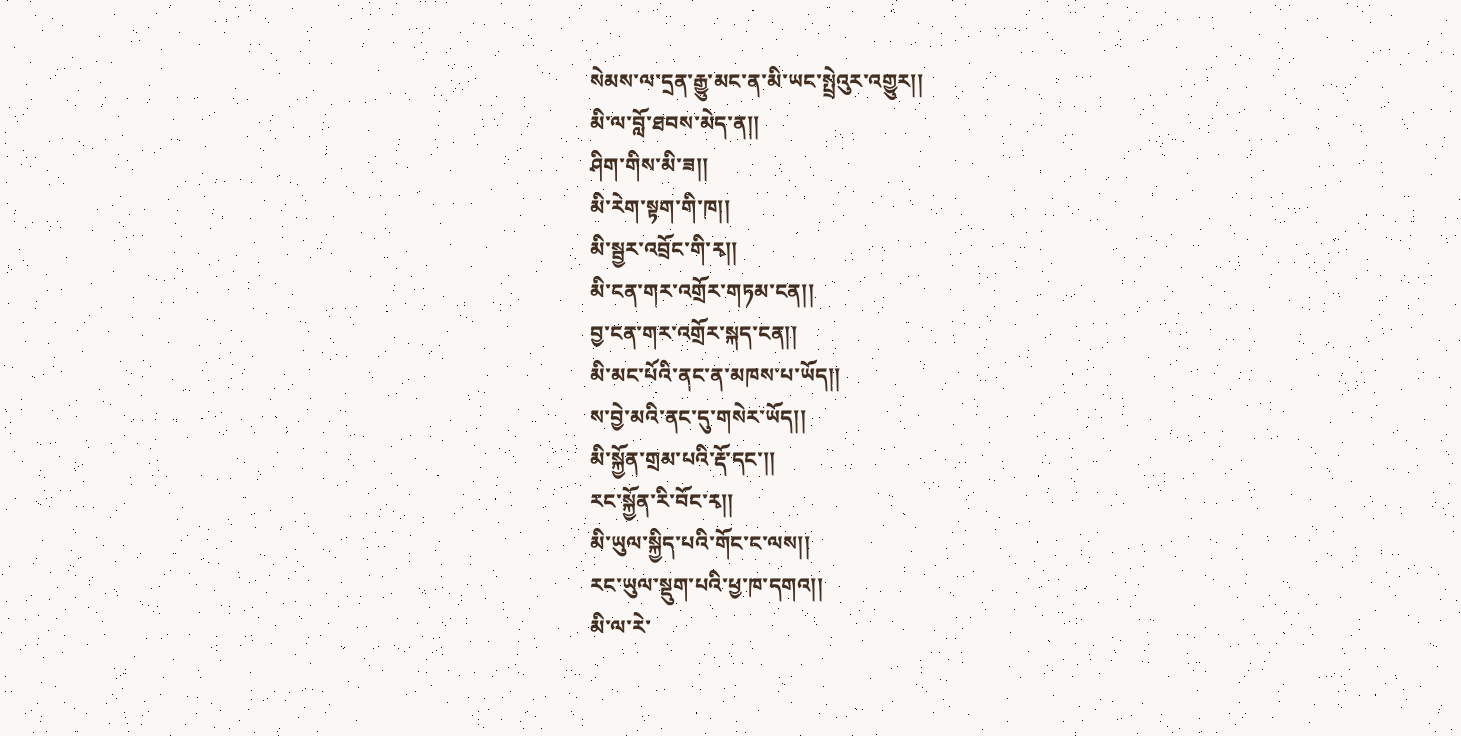སེམས་ལ་དྲན་རྒྱུ་མང་ན་མི་ཡང་སྤྲེའུར་འགྱུར།།
མི་ལ་བློ་ཐབས་མེད་ན།།
ཤིག་གིས་མི་ཟ།།
མི་རེག་སྟག་གི་ཁ།།
མི་སྦྱར་འབྲོང་གི་རྭ།།
མི་ངན་གར་འགྲོར་གཏམ་ངན།།
བྱ་ངན་གར་འགྲོར་སྐད་ངན།།
མི་མང་པོའི་ནང་ན་མཁས་པ་ཡོད།།
ས་བྱེ་མའི་ནང་དུ་གསེར་ཡོད།།
མི་སྐྱོན་གྲམ་པའི་རྡོ་དང་།།
རང་སྐྱོན་རི་བོང་རྭ།།
མི་ཡུལ་སྐྱིད་པའི་གོང་ང་ལས།།
རང་ཡུལ་སྡུག་པའི་ཕྱ་ཁ་དགའ།།
མི་ལ་རེ་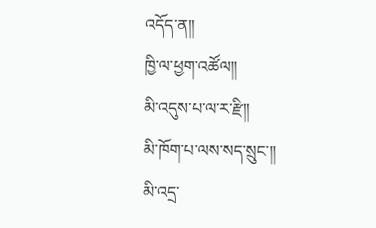འདོད་ན།།
ཁྱི་ལ་ཕྱག་འཚོལ།།
མི་འདུས་པ་ལ་ར་རྫི།།
མི་ཁོག་པ་ལས་སད་སྲུང་།།
མི་འདྲ་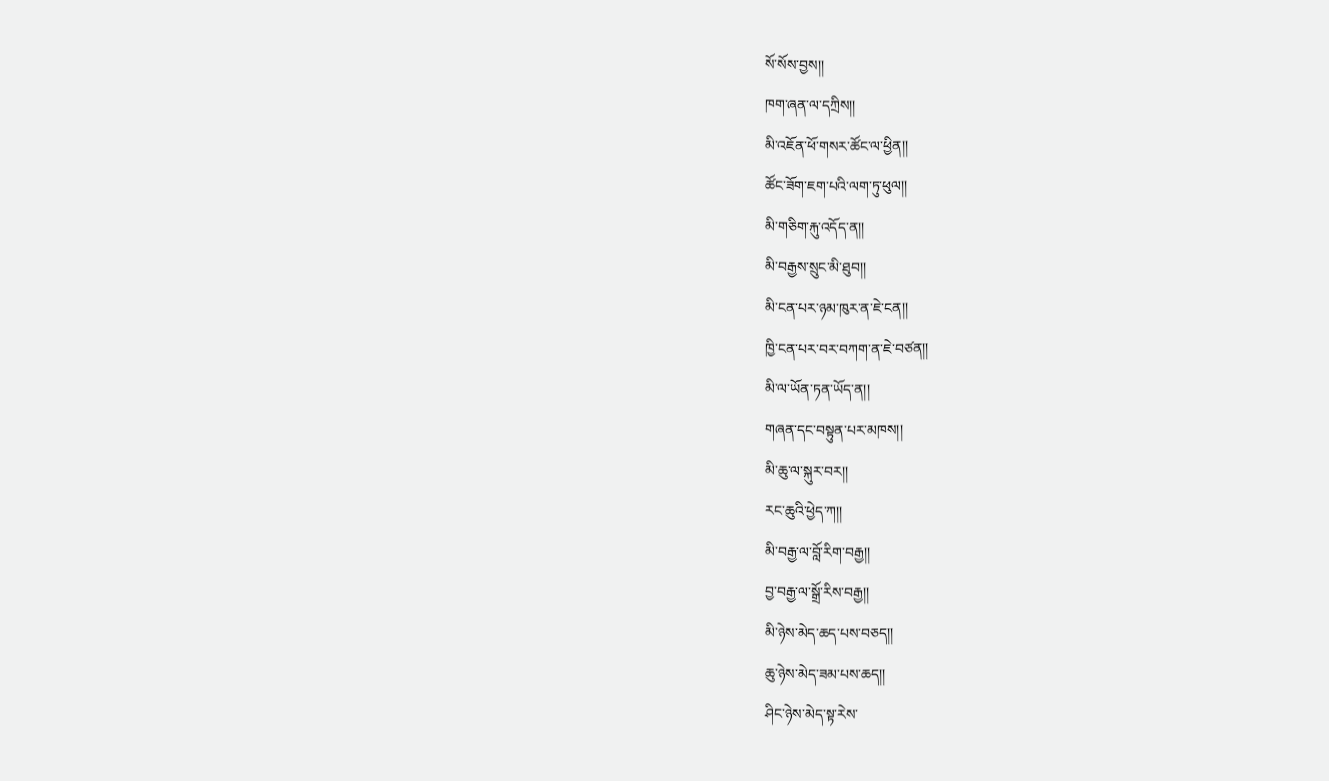སོ་སོས་བྱས།།
ཁག་ཞན་ལ་དཀྲིས།།
མི་འཇོན་ཕོ་གསར་ཚོང་ལ་ཕྱིན།།
ཚོང་ཟོག་ཇག་པའི་ལག་ཏུ་ཕུལ།།
མི་གཅིག་རྐུ་འདོད་ན།།
མི་བརྒྱས་སྲུང་མི་ཐུབ།།
མི་ངན་པར་ཉམ་ཁུར་ན་ཇེ་ངན།།
ཁྱི་ངན་པར་བར་བཀག་ན་ཇེ་བཙན།།
མི་ལ་ཡོན་ཏན་ཡོད་ན།།
གཞན་དང་བསྟུན་པར་མཁས།།
མི་ཆུ་ལ་སྐུར་བར།།
རང་ཆུའི་ཕྱེད་ཀ།།
མི་བརྒྱ་ལ་བློ་རིག་བརྒྱ།།
བྱ་བརྒྱ་ལ་སྒྲོ་རིས་བརྒྱ།།
མི་ཉེས་མེད་ཆད་པས་བཅད།།
ཆུ་ཉེས་མེད་ཟམ་པས་ཆད།།
ཤིང་ཉེས་མེད་སྟ་རེས་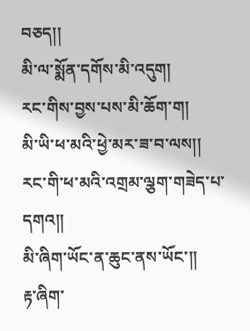བཅད།།
མི་ལ་སྨོན་དགོས་མི་འདུག།
རང་གིས་བྱས་པས་མི་ཆོག་ག།
མི་ཡི་ཕ་མའི་ཕྱེ་མར་ཟ་བ་ལས།།
རང་གི་ཕ་མའི་འགྲམ་ལྕག་གཟེད་པ་དགའ།།
མི་ཞིག་ཡོང་ན་ཆུང་ནས་ཡོང་།།
རྟ་ཞིག་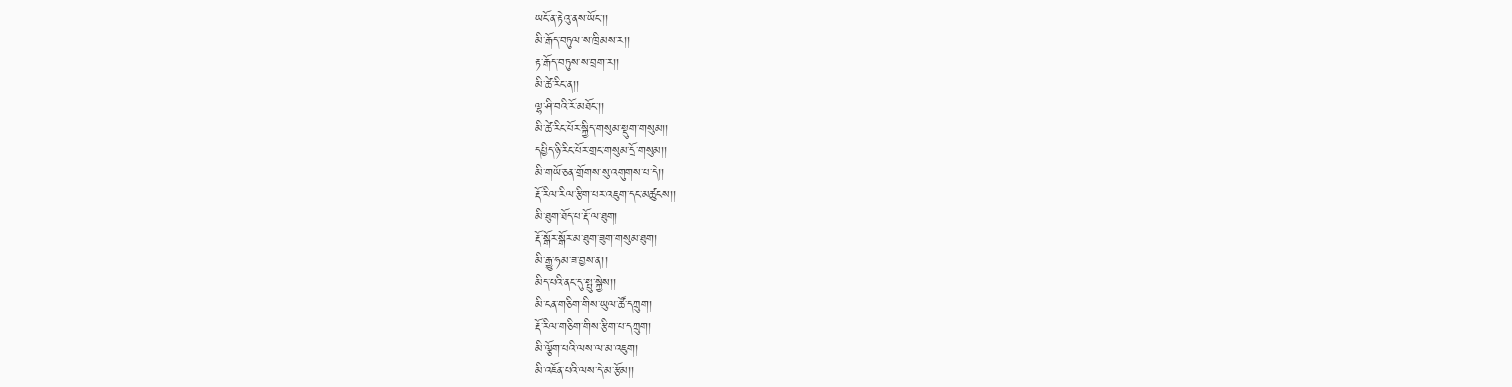ཡངོ་ན་རྟེའུ་ནས་ཡོང་།།
མི་རྒོད་བཏུལ་ས་ཁྲིམས་ར།།
རྟ་རྒོད་བཏུས་ས་བྲག་ར།།
མི་ཚེ་རིང་ན།།
ལྷ་ཤི་བའི་རོ་མཐོང་།།
མི་ཚེ་རིང་པོར་སྐྱིད་གསུམ་སྡུག་གསུམ།།
དཔྱིད་ཉི་རིང་པོར་གྲང་གསུམ་དྲོ་གསུམ།།
མི་གཡོ་ཅན་གྲོགས་སུ་འགུགས་པ་དེ།།
རྡོ་རིལ་རིལ་རྩིག་པར་འཇུག་དང་མཚུངས།།
མི་ཐུག་ཐོད་པ་རྡོ་ལ་ཐུག།
རྡོ་སྒོར་སྒོར་མ་ཐུག་ཟུག་གསུམ་ཐུག།
མི་རྒྱུ་ཧམ་ཟ་བྱས་ན།།
མིད་པའི་ནང་དུ་སྤུ་སྐྱེས།།
མི་ངན་གཅིག་གིས་ཡུལ་ཚོ་དཀྲུག།
རྡོ་རིལ་གཅིག་གིས་རྩིག་པ་དཀྲུག།
མི་ལྕོག་པའི་ལས་ལ་མ་འཇུག།
མི་འཇོན་པའི་ལས་དེ་མ་རྩོམ།།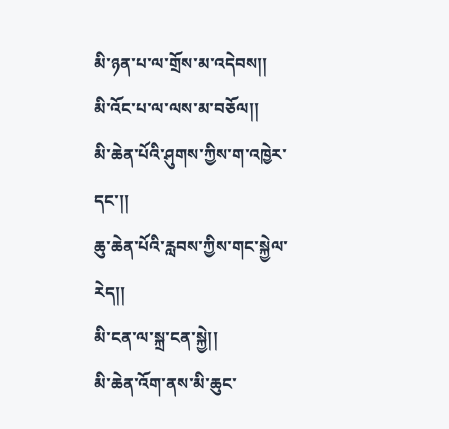མི་ཉན་པ་ལ་གྲོས་མ་འདེབས།།
མི་འོང་པ་ལ་ལས་མ་བཅོལ།།
མི་ཆེན་པོའི་ཤུགས་ཀྱིས་ག་འཁྱེར་དང་།།
ཆུ་ཆེན་པོའི་རླབས་ཀྱིས་གང་སྐྱེལ་རེད།།
མི་ངན་ལ་སྐྲ་ངན་སྐྱེ།།
མི་ཆེན་འོག་ནས་མི་ཆུང་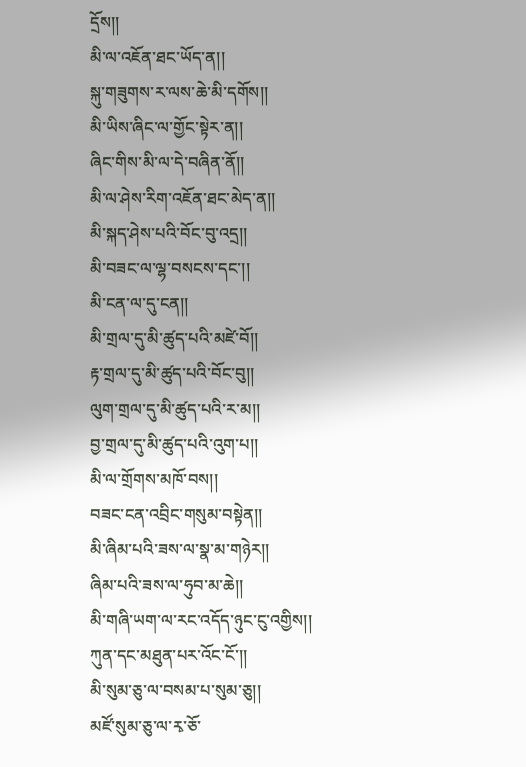དྲོས།།
མི་ལ་འཇོན་ཐང་ཡོད་ན།།
སྐུ་གཟུགས་ར་ལས་ཆེ་མི་དགོས།།
མི་ཡིས་ཞིང་ལ་གྱོང་སྟེར་ན།།
ཞིང་གིས་མི་ལ་དེ་བཞིན་ནོ།།
མི་ལ་ཤེས་རིག་འཇོན་ཐང་མེད་ན།།
མི་སྐད་ཤེས་པའི་བོང་བུ་འདྲ།།
མི་བཟང་ལ་ལྷ་བསངས་དང་།།
མི་ངན་ལ་དུ་ངན།།
མི་གྲལ་དུ་མི་ཚུད་པའི་མཛེ་བོ།།
རྟ་གྲལ་དུ་མི་ཚུད་པའི་བོང་བུ།།
ལུག་གྲལ་དུ་མི་ཚུད་པའི་ར་མ།།
བྱ་གྲལ་དུ་མི་ཚུད་པའི་འུག་པ།།
མི་ལ་གྲོགས་མཁོ་བས།།
བཟང་ངན་འབྲིང་གསུམ་བསྟེན།།
མི་ཞིམ་པའི་ཟས་ལ་སྣ་མ་གཉེར།།
ཞིམ་པའི་ཟས་ལ་ཧུབ་མ་ཆེ།།
མི་གཞི་ཡག་ལ་རང་འདོད་ཉུང་ངུ་འགྱིས།།
ཀུན་དང་མཐུན་པར་འོང་ངོ་།།
མི་སུམ་ཅུ་ལ་བསམ་པ་སུམ་ཅུ།།
མཛོ་སུམ་ཅུ་ལ་རྭ་ཅོ་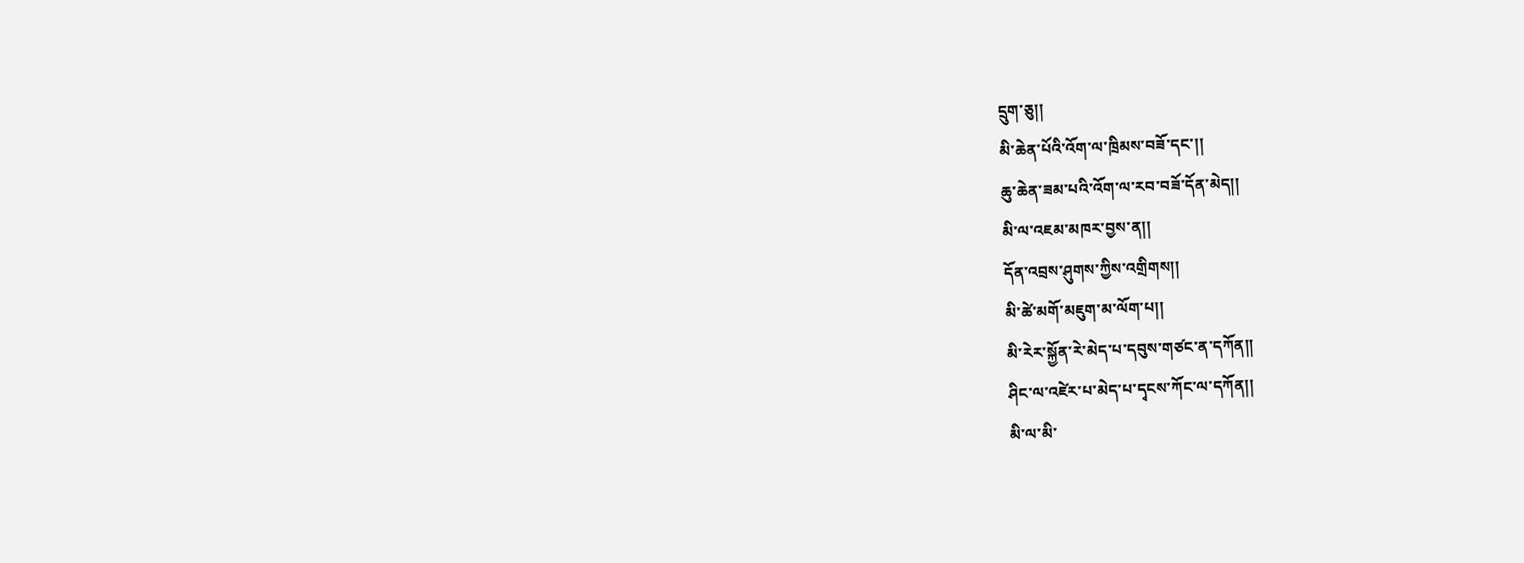དྲུག་ཅུ།།
མི་ཆེན་པོའི་འོག་ལ་ཁྲིམས་བཟོ་དང་།།
ཆུ་ཆེན་ཟམ་པའི་འོག་ལ་རབ་བཟོ་དོན་མེད།།
མི་ལ་འཇམ་མཁར་བྱས་ན།།
དོན་འབྲས་ཤུགས་ཀྱིས་འགྲིགས།།
མི་ཚེ་མགོ་མཇུག་མ་ལོག་པ།།
མི་རེར་སྐྱོན་རེ་མེད་པ་དབུས་གཙང་ན་དཀོན།།
ཤིང་ལ་འཛེར་པ་མེད་པ་དྭངས་ཀོང་ལ་དཀོན།།
མི་ལ་མི་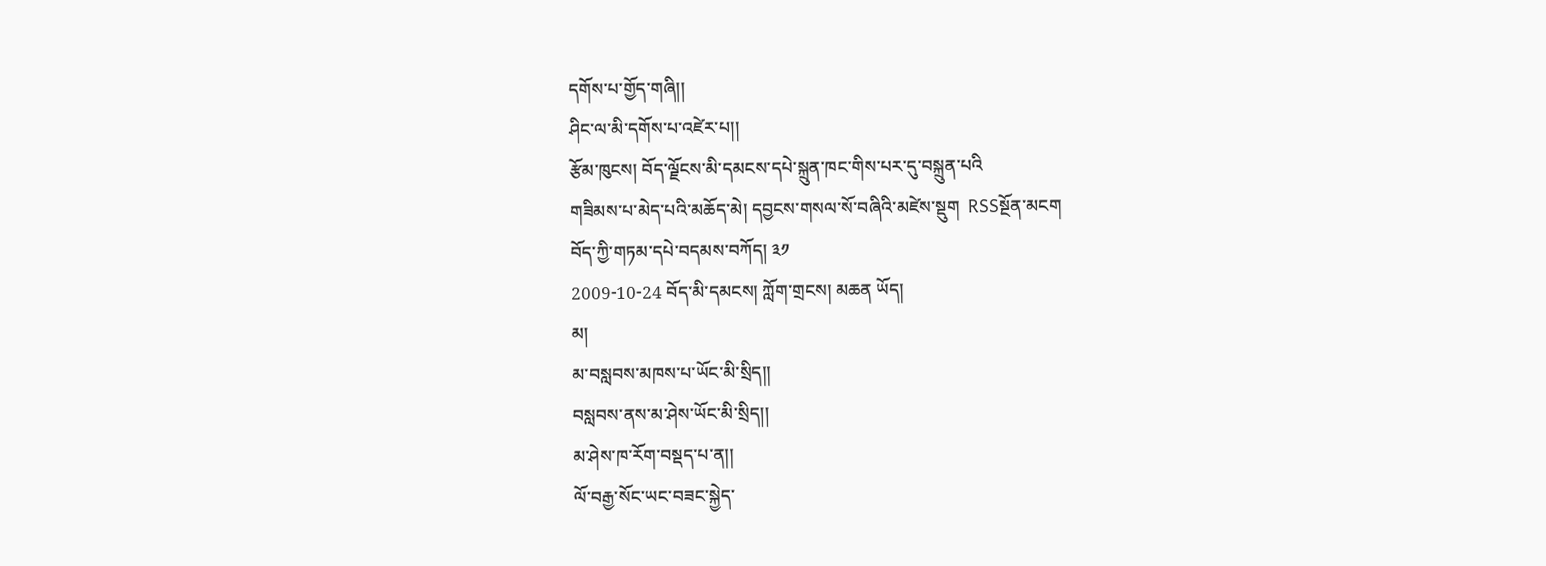དགོས་པ་གྱོད་གཞི།།
ཤིང་ལ་མི་དགོས་པ་འཛེར་པ།།
རྩོམ་ཁུངས། བོད་ལྗོངས་མི་དམངས་དཔེ་སྐྲུན་ཁང་གིས་པར་དུ་བསྐྲུན་པའི
གཟིམས་པ་མེད་པའི་མཆོད་མེ། དབྱངས་གསལ་སོ་བཞིའི་མཛེས་སྡུག  RSSསྔོན་མངག
བོད་ཀྱི་གཏམ་དཔེ་བདམས་བཀོད། ༣༡
2009-10-24 བོད་མི་དམངས། ཀློག་གྲངས། མཆན ཡོད།
མ།
མ་བསླབས་མཁས་པ་ཡོང་མི་སྲིད།།
བསླབས་ནས་མ་ཤེས་ཡོང་མི་སྲིད།།
མ་ཤེས་ཁ་རོག་བསྡད་པ་ན།།
ལོ་བརྒྱ་སོང་ཡང་བཟང་སྐྱེད་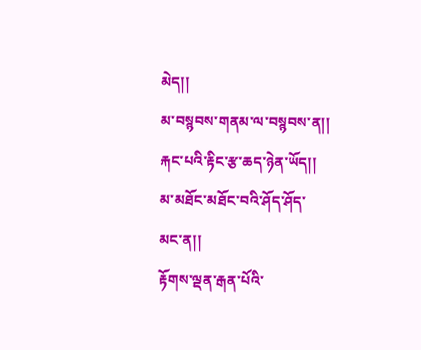མེད།།
མ་བསྙབས་གནམ་ལ་བསྙབས་ན།།
རྐང་པའི་རྟིང་རྩ་ཆད་ཉེན་ཡོད།།
མ་མཐོང་མཐོང་བའི་ཤོད་ཤོད་མང་ན།།
རྟོགས་ལྡན་རྒན་པོའི་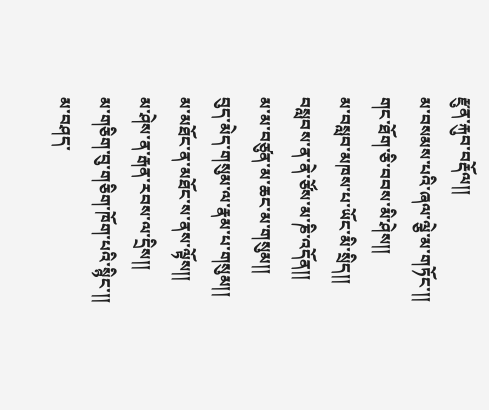རྫུན་རྐུབ་བརྡོལ།།
མ་བསམས་པའི་ཞལ་ལྕེ་མ་གཏོང་།།
གང་ཐོག་ཅི་བབས་མི་ཤེས།།
མ་བསླབ་མཁས་པ་ཡོང་མི་སྲིད།།
བསླབས་ན་ནེ་ཙོས་མ་ཎི་འདོན།།
མ་མ་བཙུན་མ་ཆང་མ་གསུམ།།
བུད་མེད་གསུམ་ལ་རྣམ་པ་གསུམ།།
མ་མཐོང་ན་མཐོང་ས་ནས་ལྟོས།།
མ་ཤེས་ན་རྒན་རབས་ལ་དྲིས།།
མ་གཅིག་བུ་གཅིག་ཁོག་པའི་སྙིང་།།
མ་བཤད་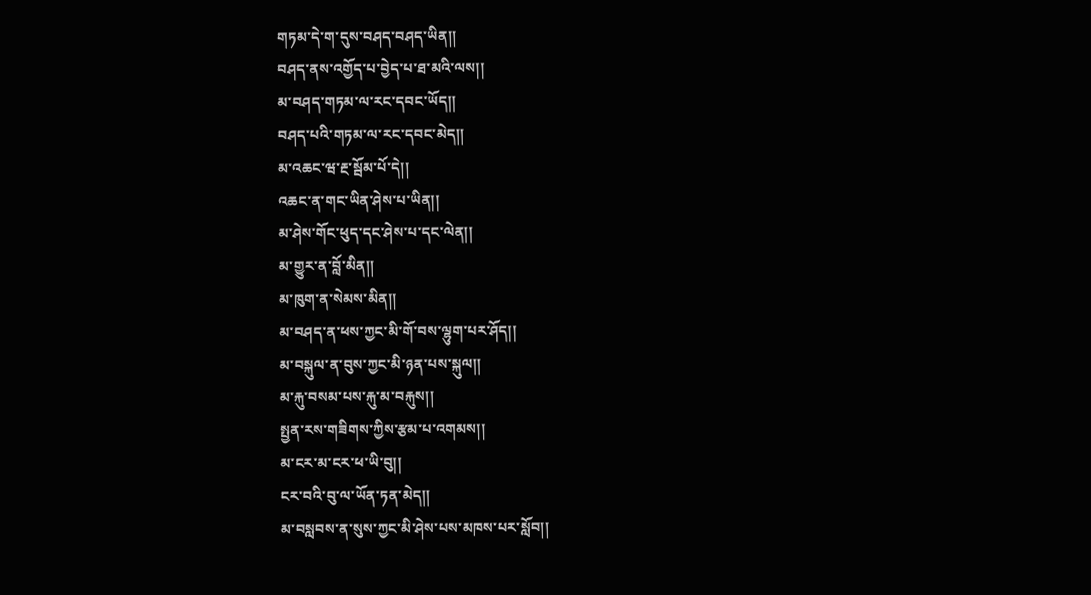གཏམ་དེ་ག་དུས་བཤད་བཤད་ཡིན།།
བཤད་ནས་འགྱོད་པ་བྱེད་པ་ཐ་མའི་ལས།།
མ་བཤད་གཏམ་ལ་རང་དབང་ཡོད།།
བཤད་པའི་གཏམ་ལ་རང་དབང་མེད།།
མ་འཆང་ཝ་རྔ་སྦོམ་པོ་དེ།།
འཆང་ན་གང་ཡིན་ཤེས་པ་ཡིན།།
མ་ཤེས་གོང་ཕུད་དང་ཤེས་པ་དང་ལེན།།
མ་གྱུར་ན་བློ་མིན།།
མ་ཁུག་ན་སེམས་མིན།།
མ་བཤད་ན་ཕས་ཀྱང་མི་གོ་བས་ལྷུག་པར་ཤོད།།
མ་བསྐུལ་ན་བུས་ཀྱང་མི་ཉན་པས་སྐུལ།།
མ་རྐུ་བསམ་པས་རྐུ་མ་བརྐུས།།
སྤྱན་རས་གཟིགས་ཀྱིས་རྩམ་པ་འགམས།།
མ་ངར་མ་ངར་ཕ་ཡི་བུ།།
ངར་བའི་བུ་ལ་ཡོན་ཏན་མེད།།
མ་བསླབས་ན་སུས་ཀྱང་མི་ཤེས་པས་མཁས་པར་སློབ།།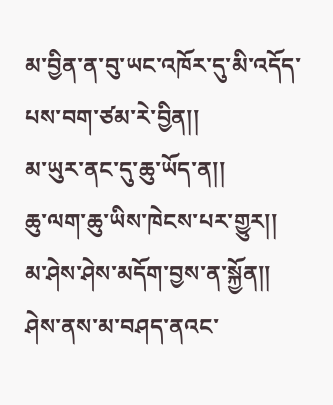མ་བྱིན་ན་བུ་ཡང་འཁོར་དུ་མི་འདོད་པས་བག་ཙམ་རེ་བྱིན།།
མ་ཡུར་ནང་དུ་ཆུ་ཡོད་ན།།
ཆུ་ལག་ཆུ་ཡིས་ཁེངས་པར་གྱུར།།
མ་ཤེས་ཤེས་མདོག་བྱས་ན་སྐྱོན།།
ཤེས་ནས་མ་བཤད་ནའང་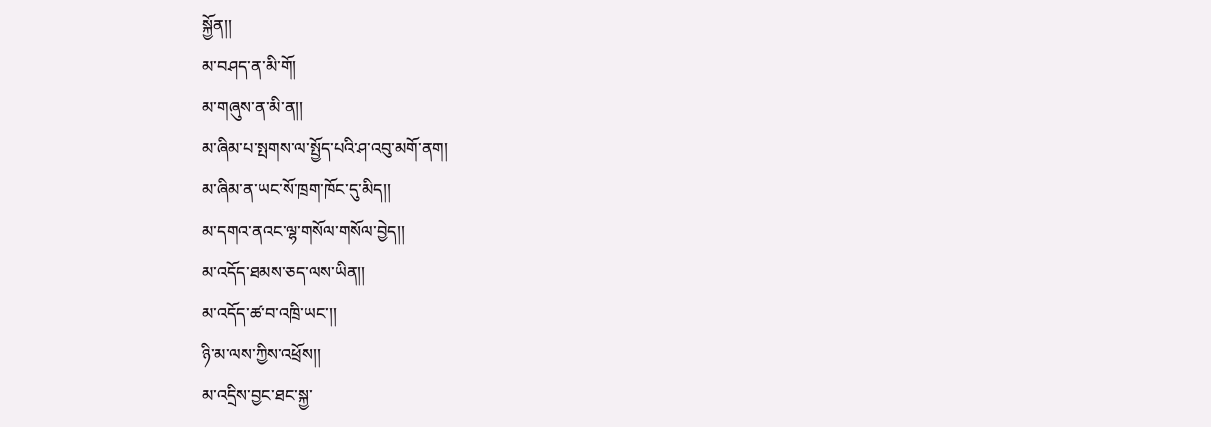སྐྱོན།།
མ་བཤད་ན་མི་གོ།
མ་གཞུས་ན་མི་ན།།
མ་ཞིམ་པ་སྤགས་ལ་སྤྱོད་པའི་ཤ་འབུ་མགོ་ནག།
མ་ཞིམ་ན་ཡང་སོ་ཁྲག་ཁོང་དུ་མིད།།
མ་དགའ་ནའང་ལྷ་གསོལ་གསོལ་བྱེད།།
མ་འདོད་ཐམས་ཅད་ལས་ཡིན།།
མ་འདོད་ཚ་བ་འཁྲི་ཡང་།།
ཉི་མ་ལས་ཀྱིས་འཕྲོས།།
མ་འདྲིས་བྱང་ཐང་སྐྱ་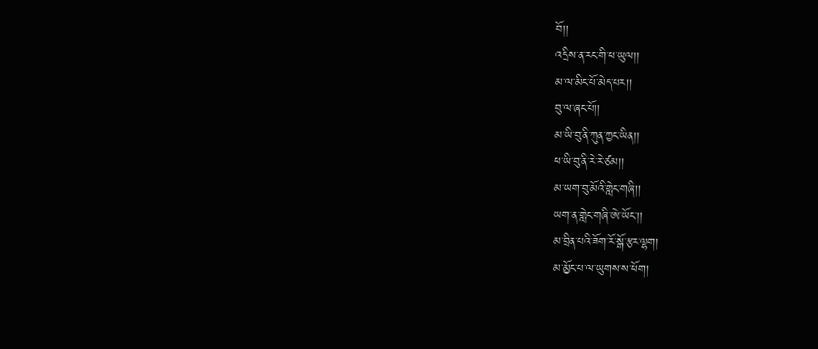བོ།།
འདྲིས་ན་རང་གི་ཕ་ཡུལ།།
མ་ལ་མིང་པོ་མེད་པར།།
བུ་ལ་ཞང་པོ།།
མ་ཡི་བུ་ནི་ཀུན་ཀྱང་ཡིན།།
ཕ་ཡི་བུ་ནི་རེ་རེ་ཙམ།།
མ་ཡག་བུ་མོའི་གླེང་གཞི།།
ཡག་ན་གླེང་གཞི་ཨེ་ཡོང་།།
མ་བྲིན་པའི་ཟོག་རོ་སྒོ་རྩར་ལྷག།
མ་མྱོང་པ་ལ་ཡུགས་ས་ཕོག།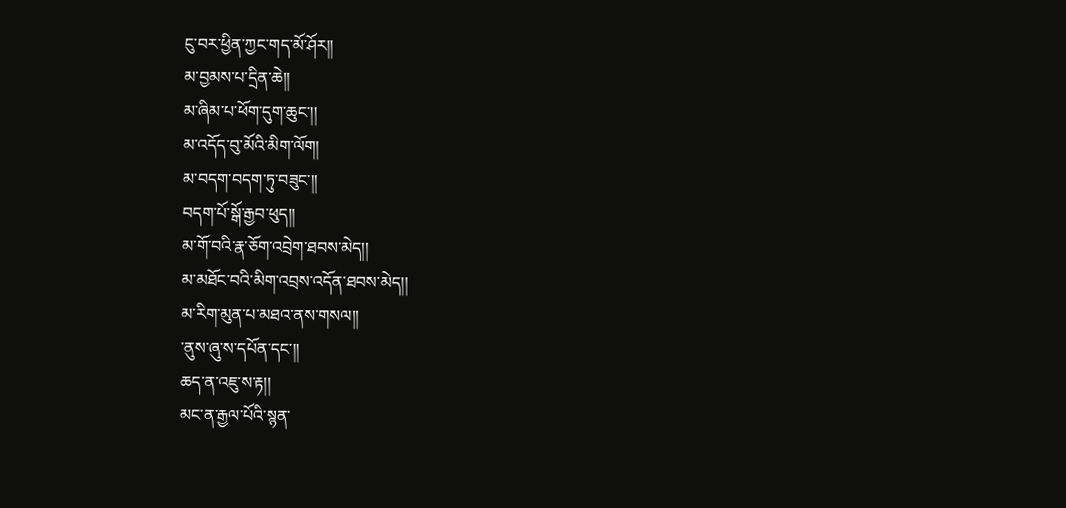ངུ་བར་ཕྱིན་ཀྱང་གད་མོ་ཤོར།།
མ་བྱམས་པ་དྲིན་ཆེ།།
མ་ཞིམ་པ་ཕོག་དུག་ཆུང་།།
མ་འདོད་བུ་མོའི་མིག་ལོག།
མ་བདག་བདག་ཏུ་བཟུང་།།
བདག་པོ་སྒོ་རྒྱབ་ཕུད།།
མ་གོ་བའི་རྣ་ཅོག་འབྲེག་ཐབས་མེད།།
མ་མཐོང་བའི་མིག་འབྲས་འདོན་ཐབས་མེད།།
མ་རིག་མུན་པ་མཐའ་ནས་གསལ།།
་ནུས་ཞུ་ས་དཔོན་དང་།།
ཆད་ན་འཇུ་ས་རྟ།།
མང་ན་རྒྱལ་པོའི་སྙན་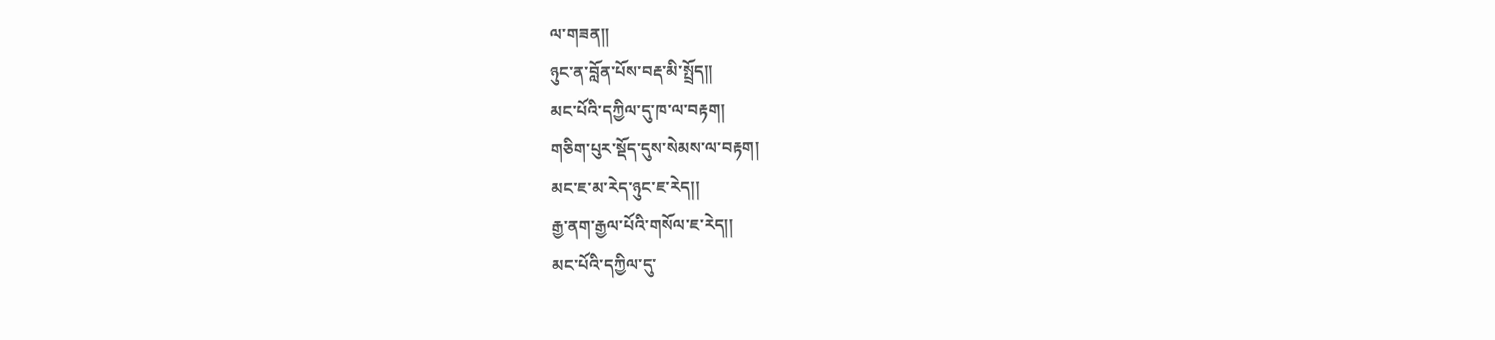ལ་གཟན།།
ཉུང་ན་བློན་པོས་བརྡ་མི་སྤྲོད།།
མང་པོའི་དཀྱིལ་དུ་ཁ་ལ་བརྟག།
གཅིག་པུར་སྡོད་དུས་སེམས་ལ་བརྟག།
མང་ཇ་མ་རེད་ཉུང་ཇ་རེད།།
རྒྱ་ནག་རྒྱལ་པོའི་གསོལ་ཇ་རེད།།
མང་པོའི་དཀྱིལ་དུ་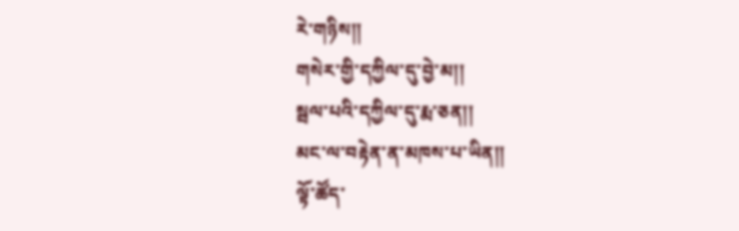རེ་གཉིས།།
གསེར་གྱི་དཀྱིལ་དུ་བྱེ་མ།།
སྦལ་པའི་དཀྱིལ་དུ་རྨ་ཅན།།
མང་ལ་བརྟེན་ན་མཁས་པ་ཡིན།།
ལྟོ་ཚོད་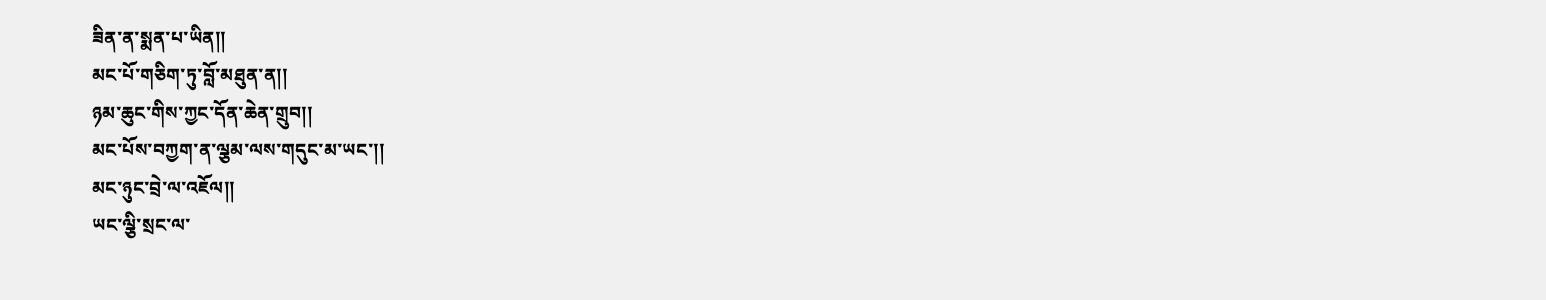ཟིན་ན་སྨན་པ་ཡིན།།
མང་པོ་གཅིག་ཏུ་བློ་མཐུན་ན།།
ཉམ་ཆུང་གིས་ཀྱང་དོན་ཆེན་གྲུབ།།
མང་པོས་བཀྱག་ན་ལྕམ་ལས་གདུང་མ་ཡང་།།
མང་ཉུང་བྲེ་ལ་འཇོལ།།
ཡང་ལྕི་སྲང་ལ་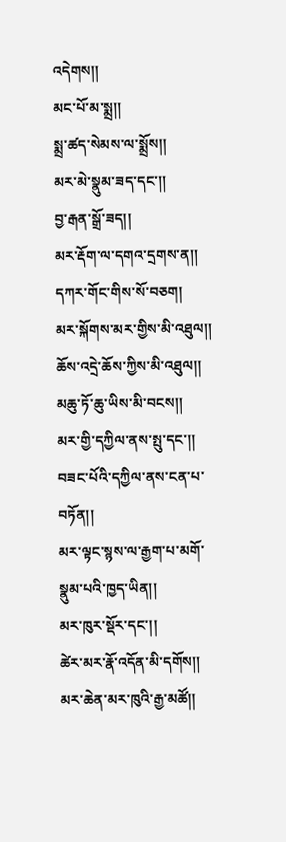འདེགས།།
མང་པོ་མ་སྨྲ།།
སྨྲ་ཚད་སེམས་ལ་སྨྲོས།།
མར་མེ་སྣུམ་ཟད་དང་།།
བྱ་རྒན་སྒྲོ་ཟད།།
མར་རྡོག་ལ་དགའ་དྲགས་ན།།
དཀར་གོང་གིས་སོ་བཅག།
མར་སྐོགས་མར་གྱིས་མི་འཐུལ།།
ཆོས་འདྲེ་ཆོས་ཀྱིས་མི་འཐུལ།།
མཆུ་ཏོ་ཆུ་ཡིས་མི་བངས།།
མར་གྱི་དཀྱིལ་ནས་སྤུ་དང་།།
བཟང་པོའི་དཀྱིལ་ནས་ངན་པ་བཏོན།།
མར་ལྟང་སྙས་ལ་རྒྱག་པ་མགོ་སྣུམ་པའི་ཁྱད་ཡིན།།
མར་ཁུར་སྡོར་དང་།།
ཚེར་མར་རྣོ་འདོན་མི་དགོས།།
མར་ཆེན་མར་ཁུའི་རྒྱ་མཚོ།།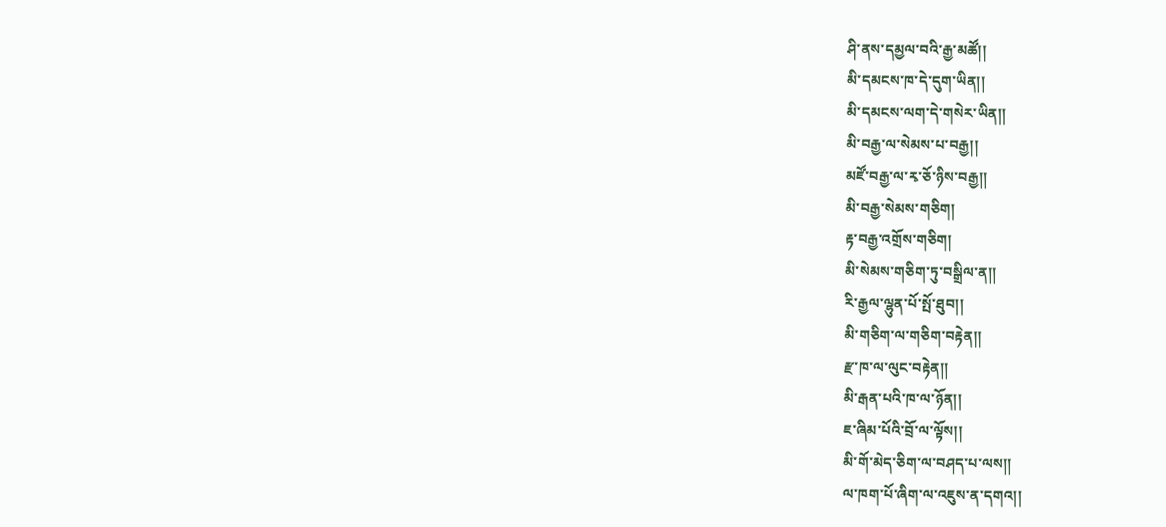ཤི་ནས་དམྱལ་བའི་རྒྱ་མཚོ།།
མི་དམངས་ཁ་དེ་དུག་ཡིན།།
མི་དམངས་ལག་དེ་གསེར་ཡིན།།
མི་བརྒྱ་ལ་སེམས་པ་བརྒྱ།།
མཛོ་བརྒྱ་ལ་རྭ་ཅོ་ཉིས་བརྒྱ།།
མི་བརྒྱ་སེམས་གཅིག།
རྟ་བརྒྱ་འགྲོས་གཅིག།
མི་སེམས་གཅིག་ཏུ་བསྒྲིལ་ན།།
རི་རྒྱལ་ལྷུན་པོ་སྤོ་ཐུབ།།
མི་གཅིག་ལ་གཅིག་བརྟེན།།
རྫ་ཁ་ལ་ལུང་བརྟེན།།
མི་རྒན་པའི་ཁ་ལ་ཉོན།།
ཇ་ཞིམ་པོའི་བྲོ་ལ་ལྟོས།།
མི་གོ་མེད་ཅིག་ལ་བཤད་པ་ལས།།
ལ་ཁག་པོ་ཞིག་ལ་འཇུས་ན་དགའ།།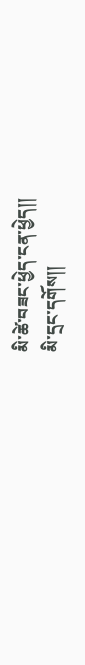མི་ཚེ་བཟང་ཕྱེད་ངན་ཕྱེད།།
མི་དྲང་དགོས།།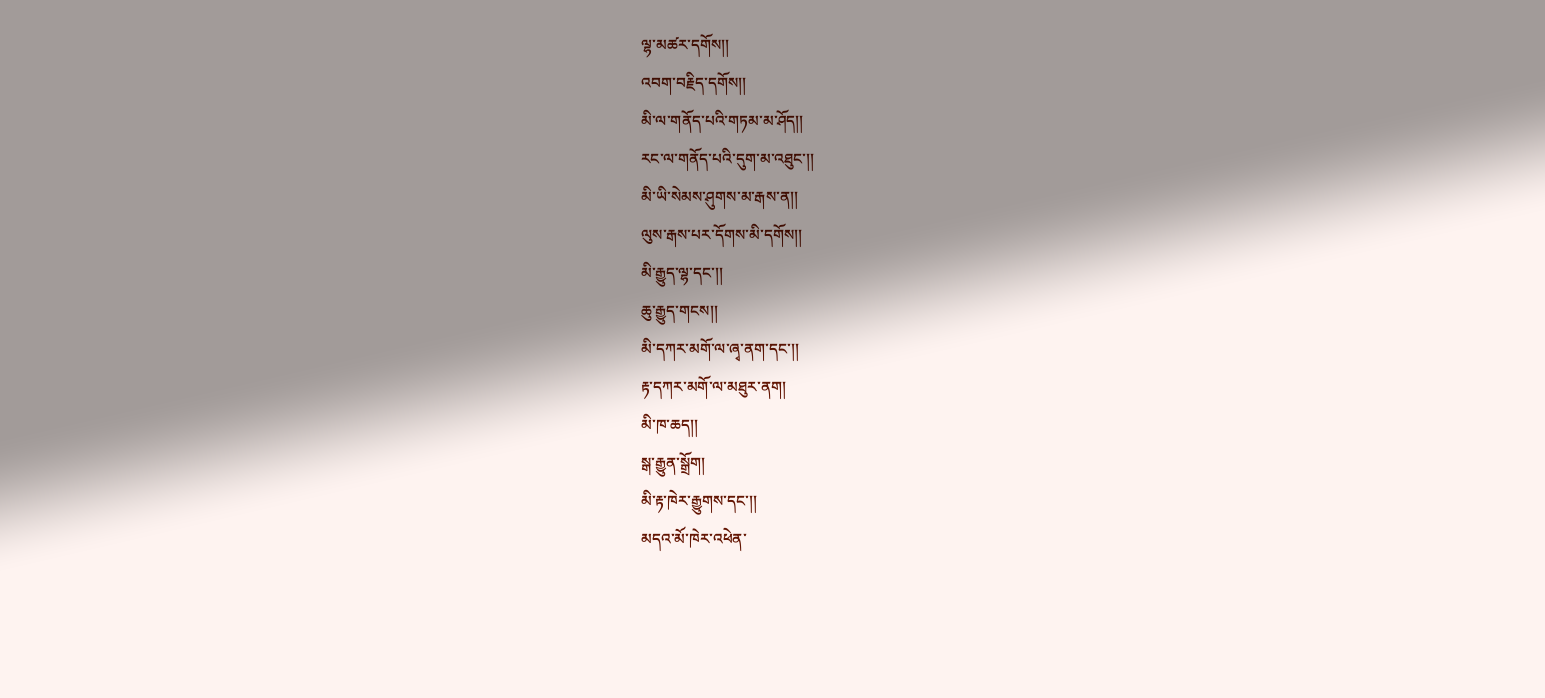ལྷ་མཚར་དགོས།།
འབག་བརྗིད་དགོས།།
མི་ལ་གནོད་པའི་གཏམ་མ་ཤོད།།
རང་ལ་གནོད་པའི་དུག་མ་འཐུང་།།
མི་ཡི་སེམས་ཤུགས་མ་རྒས་ན།།
ལུས་རྒས་པར་དོགས་མི་དགོས།།
མི་རྒྱུད་ལྷ་དང་།།
ཆུ་རྒྱུད་གངས།།
མི་དཀར་མགོ་ལ་ཞྭ་ནག་དང་།།
རྟ་དཀར་མགོ་ལ་མཐུར་ནག།
མི་ཁ་ཆད།།
སྒ་རྒྱུན་སྒྲོག།
མི་རྟ་ཁེར་རྒྱུགས་དང་།།
མདའ་མོ་ཁེར་འཕེན་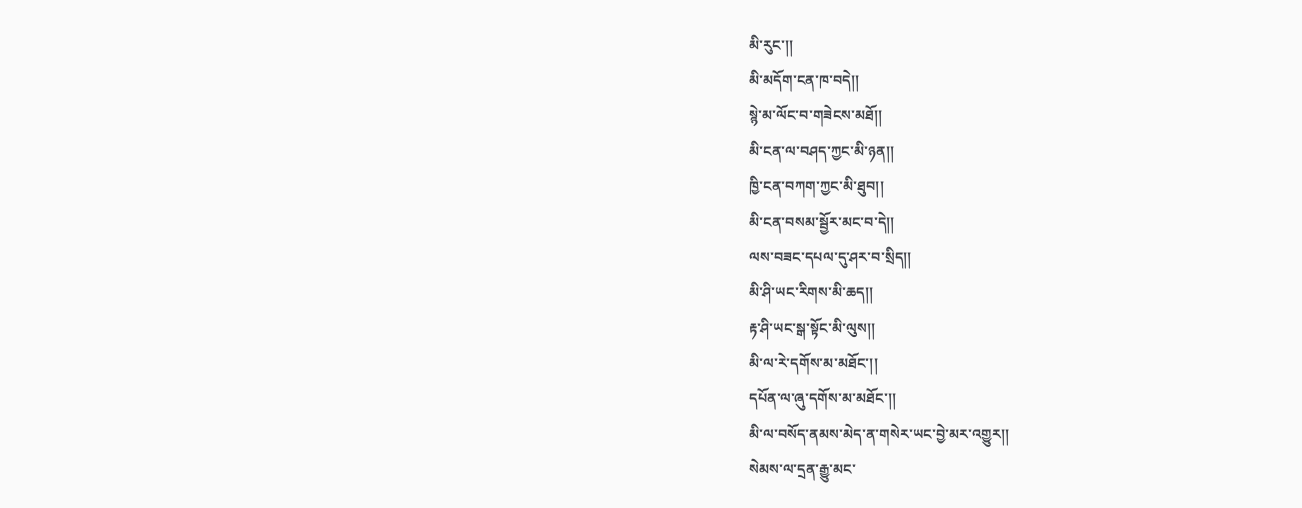མི་རུང་།།
མི་མདོག་ངན་ཁ་བདེ།།
སྙེ་མ་ལོང་བ་གཟེངས་མཐོ།།
མི་ངན་ལ་བཤད་ཀྱང་མི་ཉན།།
ཁྱི་ངན་བཀག་ཀྱང་མི་ཐུབ།།
མི་ངན་བསམ་སྦྱོར་མང་བ་དེ།།
ལས་བཟང་དཔལ་དུ་ཤར་བ་སྲིད།།
མི་ཤི་ཡང་རིགས་མི་ཆད།།
རྟ་ཤི་ཡང་སྒ་སྟོང་མི་ལུས།།
མི་ལ་རེ་དགོས་མ་མཐོང་།།
དཔོན་ལ་ཞུ་དགོས་མ་མཐོང་།།
མི་ལ་བསོད་ནམས་མེད་ན་གསེར་ཡང་བྱེ་མར་འགྱུར།།
སེམས་ལ་དྲན་རྒྱུ་མང་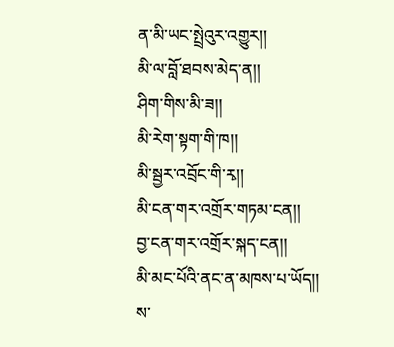ན་མི་ཡང་སྤྲེའུར་འགྱུར།།
མི་ལ་བློ་ཐབས་མེད་ན།།
ཤིག་གིས་མི་ཟ།།
མི་རེག་སྟག་གི་ཁ།།
མི་སྦྱར་འབྲོང་གི་རྭ།།
མི་ངན་གར་འགྲོར་གཏམ་ངན།།
བྱ་ངན་གར་འགྲོར་སྐད་ངན།།
མི་མང་པོའི་ནང་ན་མཁས་པ་ཡོད།།
ས་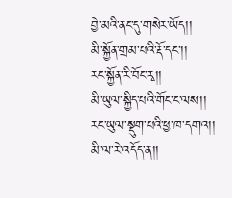བྱེ་མའི་ནང་དུ་གསེར་ཡོད།།
མི་སྐྱོན་གྲམ་པའི་རྡོ་དང་།།
རང་སྐྱོན་རི་བོང་རྭ།།
མི་ཡུལ་སྐྱིད་པའི་གོང་ང་ལས།།
རང་ཡུལ་སྡུག་པའི་ཕྱ་ཁ་དགའ།།
མི་ལ་རེ་འདོད་ན།།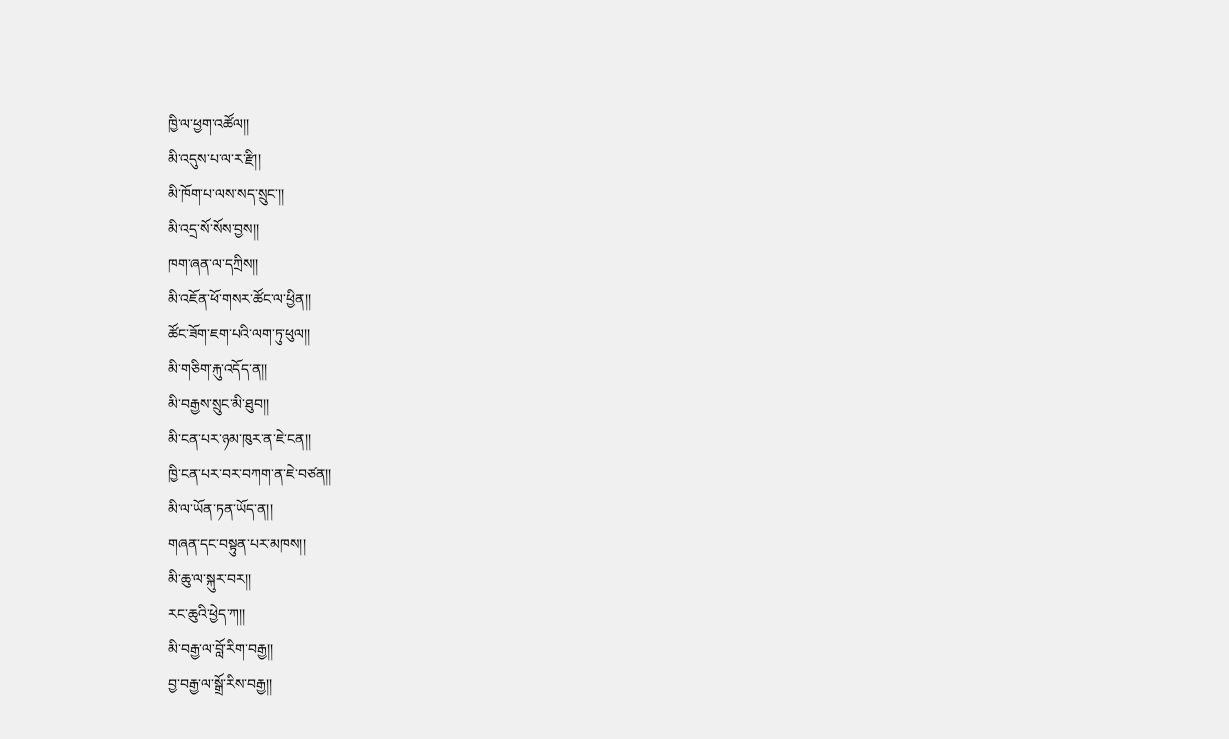ཁྱི་ལ་ཕྱག་འཚོལ།།
མི་འདུས་པ་ལ་ར་རྫི།།
མི་ཁོག་པ་ལས་སད་སྲུང་།།
མི་འདྲ་སོ་སོས་བྱས།།
ཁག་ཞན་ལ་དཀྲིས།།
མི་འཇོན་ཕོ་གསར་ཚོང་ལ་ཕྱིན།།
ཚོང་ཟོག་ཇག་པའི་ལག་ཏུ་ཕུལ།།
མི་གཅིག་རྐུ་འདོད་ན།།
མི་བརྒྱས་སྲུང་མི་ཐུབ།།
མི་ངན་པར་ཉམ་ཁུར་ན་ཇེ་ངན།།
ཁྱི་ངན་པར་བར་བཀག་ན་ཇེ་བཙན།།
མི་ལ་ཡོན་ཏན་ཡོད་ན།།
གཞན་དང་བསྟུན་པར་མཁས།།
མི་ཆུ་ལ་སྐུར་བར།།
རང་ཆུའི་ཕྱེད་ཀ།།
མི་བརྒྱ་ལ་བློ་རིག་བརྒྱ།།
བྱ་བརྒྱ་ལ་སྒྲོ་རིས་བརྒྱ།།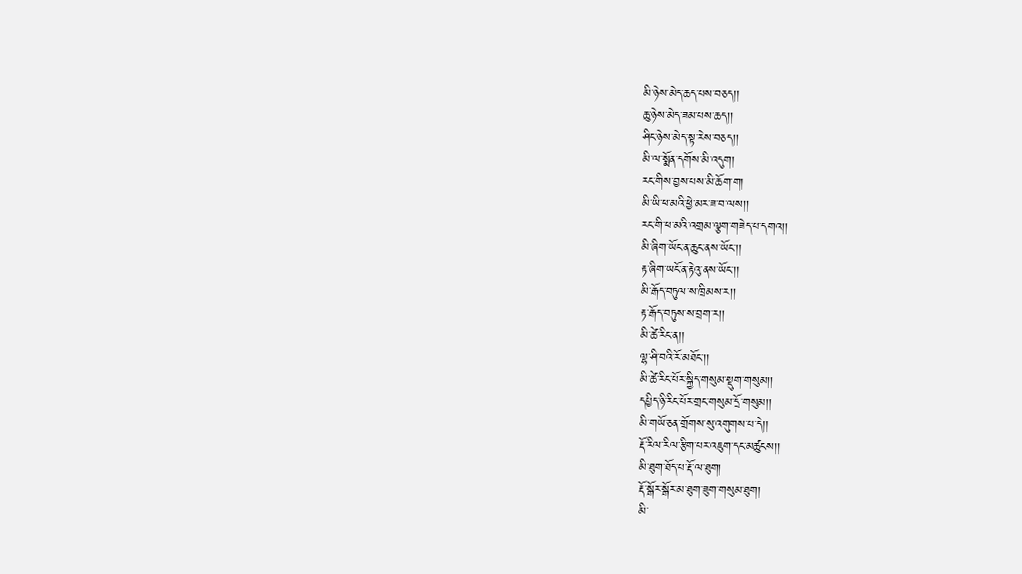མི་ཉེས་མེད་ཆད་པས་བཅད།།
ཆུ་ཉེས་མེད་ཟམ་པས་ཆད།།
ཤིང་ཉེས་མེད་སྟ་རེས་བཅད།།
མི་ལ་སྨོན་དགོས་མི་འདུག།
རང་གིས་བྱས་པས་མི་ཆོག་ག།
མི་ཡི་ཕ་མའི་ཕྱེ་མར་ཟ་བ་ལས།།
རང་གི་ཕ་མའི་འགྲམ་ལྕག་གཟེད་པ་དགའ།།
མི་ཞིག་ཡོང་ན་ཆུང་ནས་ཡོང་།།
རྟ་ཞིག་ཡངོ་ན་རྟེའུ་ནས་ཡོང་།།
མི་རྒོད་བཏུལ་ས་ཁྲིམས་ར།།
རྟ་རྒོད་བཏུས་ས་བྲག་ར།།
མི་ཚེ་རིང་ན།།
ལྷ་ཤི་བའི་རོ་མཐོང་།།
མི་ཚེ་རིང་པོར་སྐྱིད་གསུམ་སྡུག་གསུམ།།
དཔྱིད་ཉི་རིང་པོར་གྲང་གསུམ་དྲོ་གསུམ།།
མི་གཡོ་ཅན་གྲོགས་སུ་འགུགས་པ་དེ།།
རྡོ་རིལ་རིལ་རྩིག་པར་འཇུག་དང་མཚུངས།།
མི་ཐུག་ཐོད་པ་རྡོ་ལ་ཐུག།
རྡོ་སྒོར་སྒོར་མ་ཐུག་ཟུག་གསུམ་ཐུག།
མི་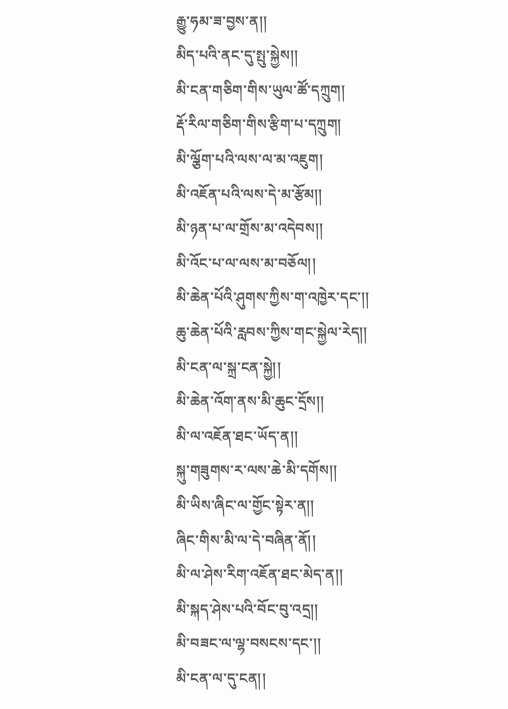རྒྱུ་ཧམ་ཟ་བྱས་ན།།
མིད་པའི་ནང་དུ་སྤུ་སྐྱེས།།
མི་ངན་གཅིག་གིས་ཡུལ་ཚོ་དཀྲུག།
རྡོ་རིལ་གཅིག་གིས་རྩིག་པ་དཀྲུག།
མི་ལྕོག་པའི་ལས་ལ་མ་འཇུག།
མི་འཇོན་པའི་ལས་དེ་མ་རྩོམ།།
མི་ཉན་པ་ལ་གྲོས་མ་འདེབས།།
མི་འོང་པ་ལ་ལས་མ་བཅོལ།།
མི་ཆེན་པོའི་ཤུགས་ཀྱིས་ག་འཁྱེར་དང་།།
ཆུ་ཆེན་པོའི་རླབས་ཀྱིས་གང་སྐྱེལ་རེད།།
མི་ངན་ལ་སྐྲ་ངན་སྐྱེ།།
མི་ཆེན་འོག་ནས་མི་ཆུང་དྲོས།།
མི་ལ་འཇོན་ཐང་ཡོད་ན།།
སྐུ་གཟུགས་ར་ལས་ཆེ་མི་དགོས།།
མི་ཡིས་ཞིང་ལ་གྱོང་སྟེར་ན།།
ཞིང་གིས་མི་ལ་དེ་བཞིན་ནོ།།
མི་ལ་ཤེས་རིག་འཇོན་ཐང་མེད་ན།།
མི་སྐད་ཤེས་པའི་བོང་བུ་འདྲ།།
མི་བཟང་ལ་ལྷ་བསངས་དང་།།
མི་ངན་ལ་དུ་ངན།།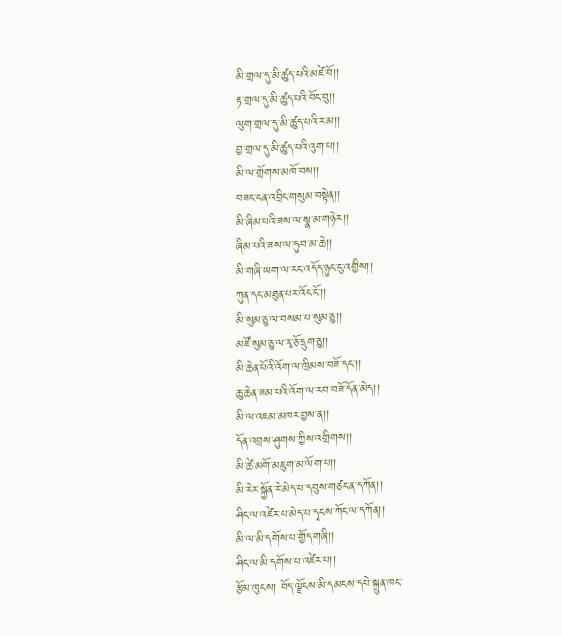མི་གྲལ་དུ་མི་ཚུད་པའི་མཛེ་བོ།།
རྟ་གྲལ་དུ་མི་ཚུད་པའི་བོང་བུ།།
ལུག་གྲལ་དུ་མི་ཚུད་པའི་ར་མ།།
བྱ་གྲལ་དུ་མི་ཚུད་པའི་འུག་པ།།
མི་ལ་གྲོགས་མཁོ་བས།།
བཟང་ངན་འབྲིང་གསུམ་བསྟེན།།
མི་ཞིམ་པའི་ཟས་ལ་སྣ་མ་གཉེར།།
ཞིམ་པའི་ཟས་ལ་ཧུབ་མ་ཆེ།།
མི་གཞི་ཡག་ལ་རང་འདོད་ཉུང་ངུ་འགྱིས།།
ཀུན་དང་མཐུན་པར་འོང་ངོ་།།
མི་སུམ་ཅུ་ལ་བསམ་པ་སུམ་ཅུ།།
མཛོ་སུམ་ཅུ་ལ་རྭ་ཅོ་དྲུག་ཅུ།།
མི་ཆེན་པོའི་འོག་ལ་ཁྲིམས་བཟོ་དང་།།
ཆུ་ཆེན་ཟམ་པའི་འོག་ལ་རབ་བཟོ་དོན་མེད།།
མི་ལ་འཇམ་མཁར་བྱས་ན།།
དོན་འབྲས་ཤུགས་ཀྱིས་འགྲིགས།།
མི་ཚེ་མགོ་མཇུག་མ་ལོག་པ།།
མི་རེར་སྐྱོན་རེ་མེད་པ་དབུས་གཙང་ན་དཀོན།།
ཤིང་ལ་འཛེར་པ་མེད་པ་དྭངས་ཀོང་ལ་དཀོན།།
མི་ལ་མི་དགོས་པ་གྱོད་གཞི།།
ཤིང་ལ་མི་དགོས་པ་འཛེར་པ།།
རྩོམ་ཁུངས། བོད་ལྗོངས་མི་དམངས་དཔེ་སྐྲུན་ཁང་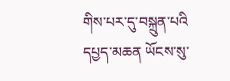གིས་པར་དུ་བསྐྲུན་པའི
དཔྱད་མཆན ཡོངས་སུ་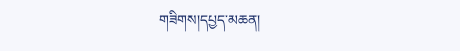གཟིགས།དཔྱད་མཆན།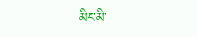མིང་མི་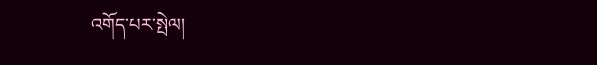འགོད་པར་སྤེལ།